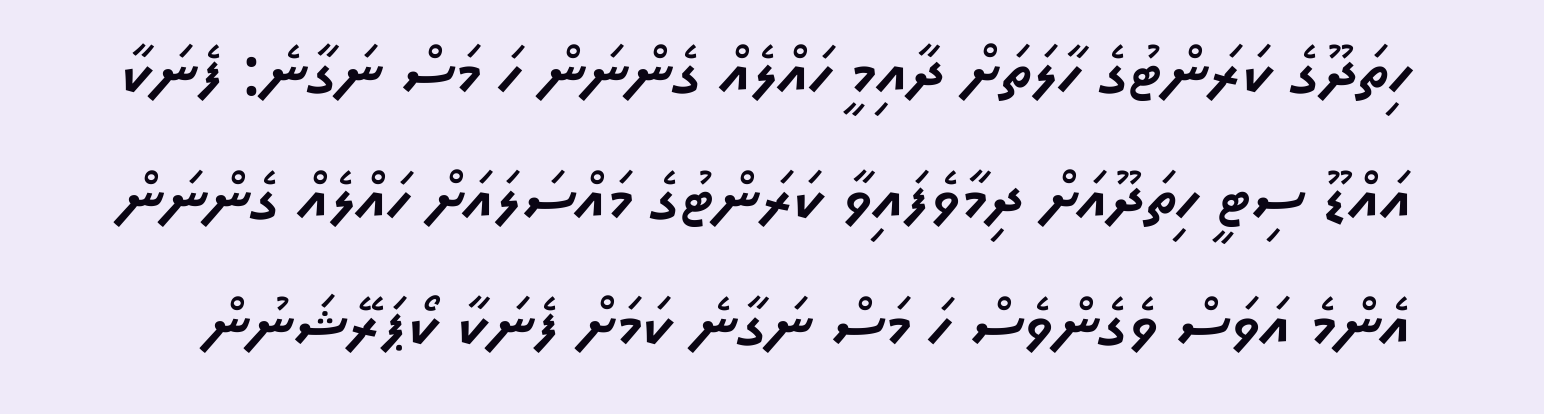ހިތަދޫގެ ކަރަންޓުގެ ހާލަތަށް ދާއިމީ ހައްލެއް ގެންނަން ހަ މަސް ނަގާނެ: ފެނަކާ
އައްޑޫ ސިޓީ ހިތަދޫއަށް ދިމާވެފައިވާ ކަރަންޓުގެ މައްސަލައަށް ހައްލެއް ގެންނަން އެންމެ އަވަސް ވެގެންވެސް ހަ މަސް ނަގާނެ ކަމަށް ފެނަކާ ކޯޕަރޭޝަނުން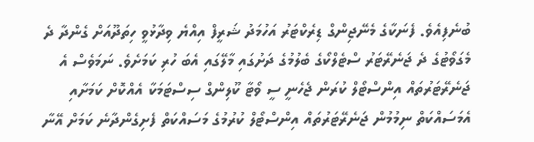ބުނެފިއެވެ. ފެނަކާގެ މެނޭޖިންގް ޑިރެކްޓަރު އަހުމަދު ޝަރީފް އިއްޔެ ވިދާޅުވީ ހިތަދޫއަށް ގެންދާ ދެ މެގަވޯޓުގެ ދެ ޖަނެރޭޓަރު ސްޓެލްކޯގެ ބެލުމުގެ ދަށުގައި މާލޭގައި އެބަ ހުރި ކަމަށެވެ. ނަމަވެސް އެ ޖަނެރޭޓަރުތައް އިންސްޓޯލް ކުރަން ޖެހެނީ ސީ ވޯޓާ ކޫލިންގް ސިސްޓަމަކާ އެއްކޮށް ކަމަށާއި އެމަސައްކަތް ނިމުމުން ޖަނެރޭޓަރުތައް އިންސްޓޯލް ކުރުމުގެ މަސައްކަތް ފެށިގެންދާނެ ކަމަށް އޭނާ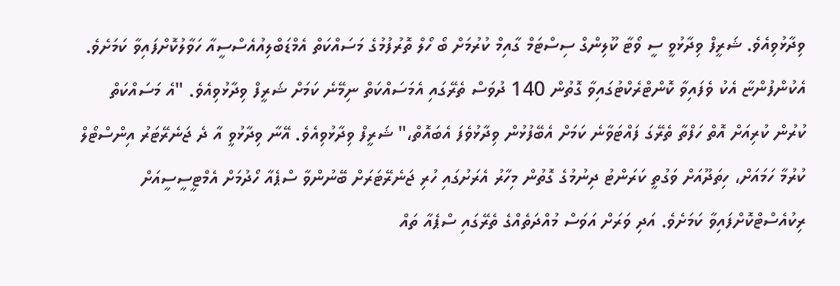ވިދާޅުވިއެވެ. ޝަރީފް ވިދާޅުވީ ސީ ވޯޓާ ކޫލިންގް ސިސްޓަމް ގާއިމް ކުރުމަށް ބޯ ހޯލް ތޮރުފުމުގެ މަސައްކަތް އެމްޑަބްލިއުއެސްސީއާ ހަވާލުކޮށްފައިވާ ކަމަށެވެ. އެކުންފުންޏާ އެކު ވެފައިވާ ކޮންޓްރެކްޓުގައިވާ ގޮތުން 140 ދުވަސް ތެރޭގައި އެމަސައްކަތް ނިމޭނެ ކަމަށް ޝަރީފް ވިދާޅުވިއެވެ. "އެ މަސައްކަތް ކުރުން ކުރިއަށް އޮތް ހަފްތާ ތެރޭގަ ފައްޓަވާނެ ކަމަށް އެބޭފުޅުން ވިދާޅުވެފަ އެބައޮތް،" ޝަރީފް ވިދާޅުވިއެވެ. އޭނާ ވިދާޅުވީ އާ ދެ ޖަނެރޭޓަރު އިންސްޓޯލް ކުރުމާ ހަމައަށް، ހިތަދޫއަށް ވަގުތީ ކަރަންޓު ދިނުމުގެ ގޮތުން މިހާރު އެރަށުގައި ހުރި ޖަނެރޭޓަރަށް ބޭނުންވާ ސްޕެއާ ހޯދުމަށް އެމްޓީސީސީއަށް ރިކުއެސްޓްކޮށްފައިވާ ކަމަށެވެ. އަދި ވަރަށް އަވަސް މުއްދަތެއްގެ ތެރޭގައި ސްޕެއާ ތައް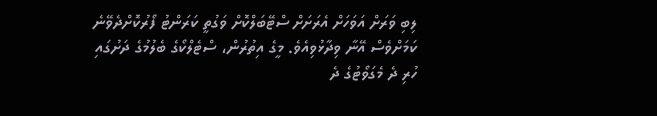ލިބި ވަރަށް އަވަހަށް އެރަށަށް ސްޓޭބަލްކޮށް ވަގުތީ ކަރަންޓު ފޯރުކޮށްދެވޭނެ ކަމަށްވެސް އޭނާ ވިދާޅުވިއެވެ. މީގެ އިތުރުން، ސްޓެލްކޯގެ ބެލުމުގެ ދަށުގައި ހުރި ދެ މެގަވޯޓުގެ ދެ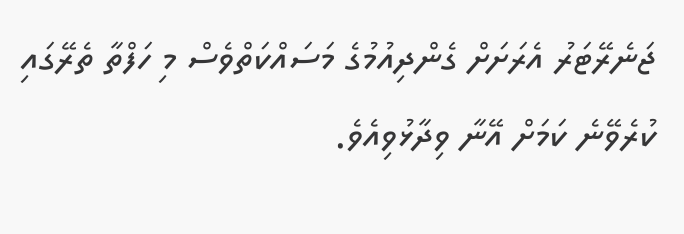ޖަނެރޭޓަރު އެރަށަށް ގެންދިއުމުގެ މަސައްކަތްވެސް މި ހަފްތާ ތެރޭގައި ކުރެވޭނެ ކަމަށް އޭނާ ވިދާޅުވިއެވެ.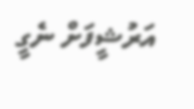އަރުޝީފަށް ނެގީ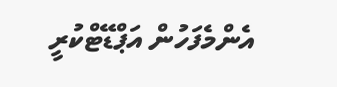އެންމެފަހުން އަޕްޑޭޓްކުރީ